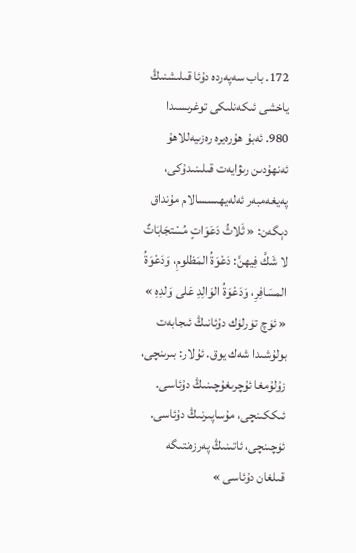172. باب سەپەردە دۇئا قىلىشنىڭ ياخشى ئىكەنلىكى توغرىسىدا
980. ئەبۇ ھۇرەيرە رەزىيەللاھۇ ئەنھۇدىن رىۋايەت قىلىنىدۇكى، پەيغەمبەر ئەلەيھىسسالام مۇنداق دېگەن: « ثَلاثُ دَعَوَاتٍ مُسْتجَابَاتٌ لا شَكَّ فِيهنَّ: دَعْوَةُ المَظلومِ، وَدَعْوَةُ المسَافِرِ، وَدَعْوَةُ الوَالِدِ عَلى وَلدِهِ » « ئۈچ تۈرلۈك دۇئانىڭ ئىجابەت بولۇشىدا شەك يوق. ئۇلار: بىرىنچى، زۇلۇمغا ئۇچرىغۇچىنىڭ دۇئاسى. ئىككىنچى، مۇساپىرنىڭ دۇئاسى. ئۈچىنچى، ئاتىنىڭ پەرزەنتىگە قىلغان دۇئاسى »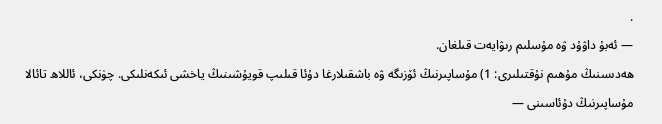.
― ئەبۇ داۋۇد ۋە مۇسلىم رىۋايەت قىلغان.
ھەدىسنىڭ مۇھىم نۇقتىلىرى: 1) مۇساپىرنىڭ ئۆزىگە ۋە باشقىلارغا دۇئا قىلىپ قويۇشىنىڭ ياخشى ئىكەنلىكى. چۈنكى، ئاللاھ تائالا مۇساپىرنىڭ دۇئاسىنى ―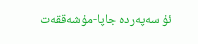ئۇ سەپەردە جاپا-مۇشەققەت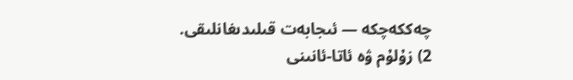چەككەچكە ― ئىجابەت قىلىدىغانلىقى.
2) زۇلۇم ۋە ئاتا-ئانىنى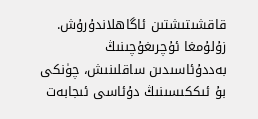قاقشىتىشتىن ئاگاھلاندۇرۇش. زۇلۇمغا ئۇچرىغۇچىنىڭ بەددۇئاسىدىن ساقلىنىش، چۈنكى بۇ ئىككىسىنىڭ دۇئاسى ئىجابەت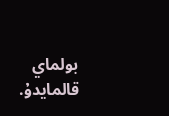بولماي قالمايدۇ.